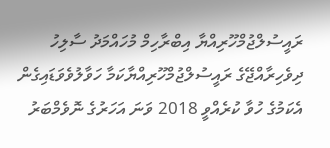ރައީސުލްޖުމްހޫރިއްޔާ އިބްރާހިމް މުހައްމަދު ސާލިހު ދިވެހިރާއްޖޭގެ ރައީސުލްޖުމްހޫރިއްޔާކަމާ ހަވާލުވެވަޑައިގެން އެކަމުގެ ހުވާ ކުރެއްވީ 2018 ވަނަ އަހަރުގެ ނޮވެމްބަރު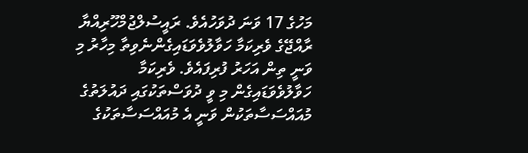މަހުގެ 17 ވަނަ ދުވަހުއެވެ. ރައީސުލްޖުމްހޫރިއްޔާ ރާއްޖޭގެ ވެރިކަމާ ހަވާލުވެވަޑައިގެންނެވިތާ މިހާރު މި ވަނީ ތިން އަހަރު ފުރިފައެވެ. ވެރިކަމާ ހަވާލުވެވަޑައިގެން މި ވީ ދުވަސްތަކުގައި ދައުލަތުގެ މުއައްސަސާތަކުން ވަނީ އެ މުއައްސަސާތަކުގެ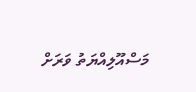މަސްއޫލިއްޔަތު ވަރަށް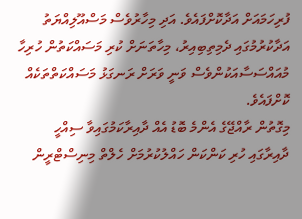ފުރިހަމައަށް އަދާކޮށްފައެވެ. އަދި މިހާރުވެސް މަސްއޫލިއްޔަތު އަދާކުރުމުގައި ދެމިތިބިއިރު، މިހާތަނަށް ކުރި މަސައްކަތުން ހުރިހާ މުއައްސަސާއަކުންވެސް ވަނީ ވަރަށް ރަނގަޅު މަސައްކަތްތަކެއް ކޮށްފައެވެ.
މިގޮތުން ރާއްޖޭގެ އެންމެ ބޮޑު އެއް ދާއިރާކަމުގައިވާ ސިއްހީ ދާއިރާގައި ހުރި ކަންކަން ހައްލުކުރުމަށް ހެލްތް މިނިސްޓްރީން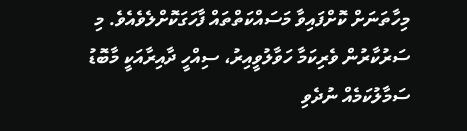މިހާތަނަށް ކޮށްފައިވާ މަސައްކަތްތައް ފާހަގަކޮށްލެވެއެވެ. މި ސަރުކާރުން ވެރިކަމާ ހަވާލުވީއިރު، ސިއްހީ ދާއިރާއަކީ މާބޮޑު ސަމާލުކަމެއް ނުދެވި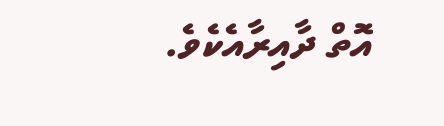އޮތް ދާއިރާއެކެވެ.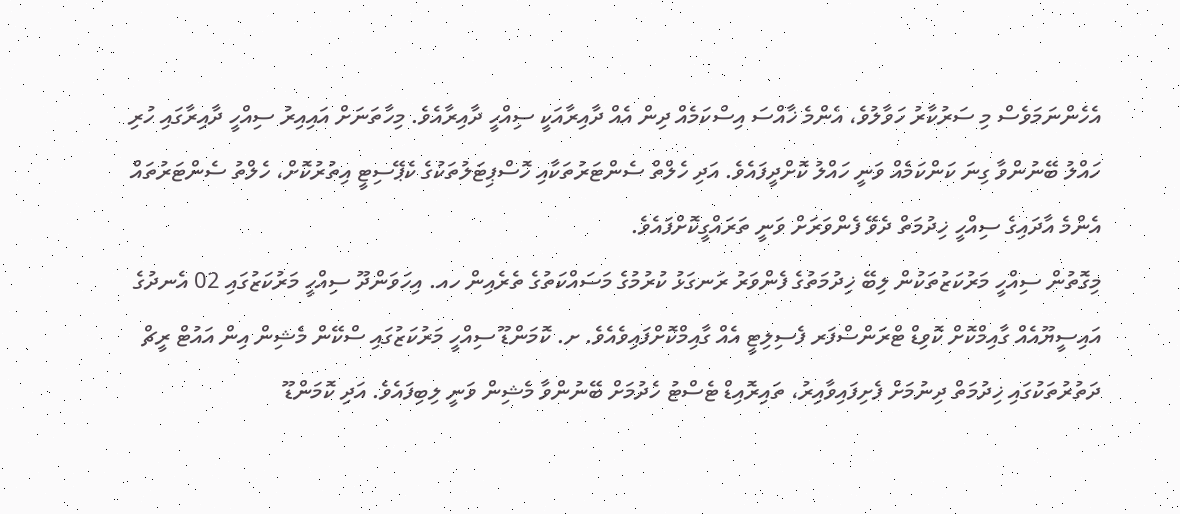އެހެންނަމަވެސް މި ސަރުކާރު ހަވާލުވެ، އެންމެ ޚާއްސަ އިސްކަމެއް ދިން އެއް ދާއިރާއަކީ ސިއްހީ ދާއިރާއެވެ. މިހާތަނަށް އައިއިރު ސިއްހީ ދާއިރާގައި ހުރި ހައްލު ބޭނުންވާ ގިނަ ކަންކަމެއް ވަނީ ހައްލު ކޮށްދީފައެވެ. އަދި ހެލްތް ސެންޓަރުތަކާއި ހޮސްޕިޓަލުތަކުގެ ކެޕޭސިޓީ އިތުރުކޮށް، ހެލްތު ސެންޓަރުތައް އެންމެ އާދައިގެ ސިއްހީ ޚިދުމަތް ދެވޭ ފެންވަރަށް ވަނީ ތަރައްގީކޮށްފައެވެ.
މިގޮތުން ސިއްހީ މަރުކަޒުތަކުން ލިބޭ ޚިދުމަތުގެ ފެންވަރު ރަނގަޅު ކުރުމުގެ މަސައްކަތުގެ ތެރެއިން ހއ. އިހަވަންދޫ ސިއްހީ މަރުކަޒުގައި 02 އެނދުގެ އައިސީޔޫއެއް ގާއިމްކޮށް ކޮވިޑް ޓްރަންސްފަރ ފެސިލިޓީ އެއް ގާއިމްކޮށްފައިވެއެވެ. ށ. ކޮމަންޑޫ ސިއްހީ މަރުކަޒުގައި ސްކޭން މެޝިން އިން އައުޓް ރީޗް ދަތުރުތަކުގައި ޚިދުމަތް ދިނުމަށް ފެށިފައިވާއިރު، ތައިރޮއިޑް ޓެސްޓު ހެދުމަށް ބޭނުންވާ މެޝިން ވަނީ ލިބިފައެވެ. އަދި ކޮމަންޑޫ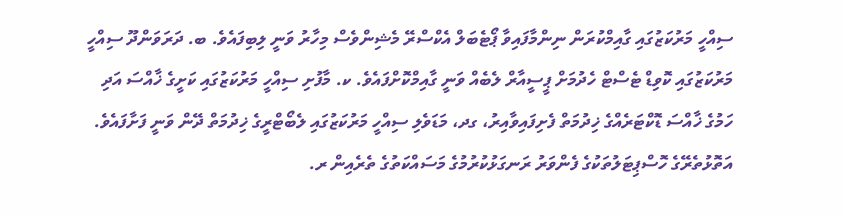ސިއްހީ މަރުކަޒުގައި ގާއިމްކުރަން ނިންމާފައިވާ ޕޯޓެބަލް އެކްސްރޭ މެޝިންވެސް މިހާރު ވަނީ ލިބިފައެވެ. ބ. ދަރަވަންދޫ ސިއްހީ މަރުކަޒުގައި ކޮވިޑް ޓެސްޓް ހެދުމަށް ޕީސީއާރް ލެބެއް ވަނީ ގާއިމްކޮށްފައެވެ. ކ. މާފުށި ސިއްހީ މަރުކަޒުގައި ކަށީގެ ޚާއްސަ އަދި ހަމުގެ ޚާއްސަ ޑޮކްޓަރެއްގެ ޚިދުމަތް ފެށިފައިވާއިރު، ގދ، މަޑަވެލި ސިއްހީ މަރުކަޒުގައި ލެބޯޓްރީގެ ޚިދުމަތް ދޭން ވަނީ ފަށާފައެވެ.
އަތޮޅުތެރޭގެ ހޮސްޕިޓަލުތަކުގެ ފެންވަރު ރަނގަޅުކުރުމުގެ މަސައްކަތުގެ ތެރެއިން ރ.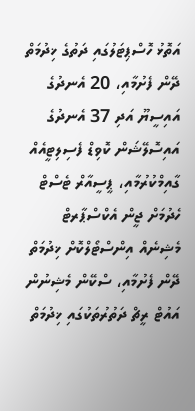އަތޮޅު ހޮސްޕިޓަލުގައި ދަތުގެ ޚިދުމަތް ދޭން ފެށުމާއި، 20 އެނދުގެ އައިސީޔޫ އަދި 37 އެނދުގެ އައިސޮލޭޝަން ކޮވިޑް ފެސިލިޓީއެއް ގާއިމްކުރުމާއި، ޕީސީއާރް ޓެސްޓް ހެދުމަށް ޖީން އެކްސްޕާރޓް މެޝިނެއް އިންސްޓޯލްކޮށް ޚިދުމަތް ދޭން ފެށުމާއި، ސްކޭން މެޝިނުން އައުޓް ރީޗް ދަތުރުތަކުގައި ޚިދުމަތް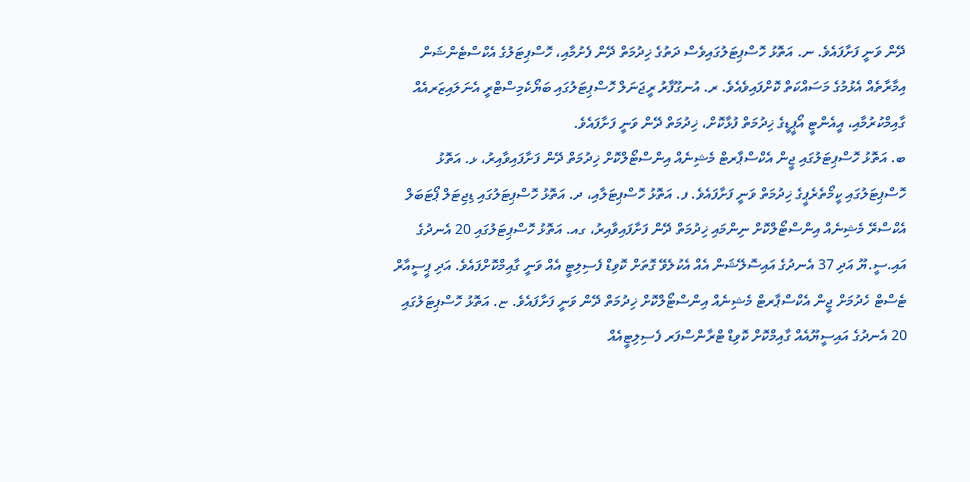ދޭން ވަނީ ފަށާފައެވެ. ނ. އަތޮޅު ހޮސްޕިޓަލުގައިވެސް ދަތުގެ ޚިދުމަތް ދޭން ފެށުމާއި، ހޮސްޕިޓަލުގެ އެކްސްޓެންޝަން އިމާރާތެއް އެޅުމުގެ މަސައްކަތް ކޮށްފައިވެއެވެ. ރ. އުނގޫފާރު ރީޖަނަލް ހޮސްޕިޓަލުގައި ބަޔޯކެމިސްޓްރީ އެނަލައިޒަރއެއް ގާއިމްކުރުމާއި، އީއެންޓީ އޯޕީޑީގެ ޚިދުމަތް ފުޅާކޮށް، ޚިދުމަތް ދޭން ވަނީ ފަށާފައެވެ.
ބ. އަތޮޅު ހޮސްޕިޓަލުގައި ޖީން އެކްސްޕާރޓް މެޝިނެއް އިންސްޓޯލްކޮށް ޚިދުމަތް ދޭން ފަށާފައިވާއިރު، ޅ. އަތޮޅު ހޮސްޕިޓަލުގައި ކީމޯތެރެޕީގެ ޚިދުމަތް ވަނީ ފަށާފައެވެ. ފ. އަތޮޅު ހޮސްޕިޓަލާއި، ދ. އަތޮޅު ހޮސްޕިޓަލުގައި ޑިޖިޓަލް ޕޯޓަބަލް އެކްސްރޭ މެޝިނެއް އިންސްޓޯލްކޮށް ނިންމައި ޚިދުމަތް ދޭން ފަށާފައިވާއިރު، ގއ. އަތޮޅު ހޮސްޕިޓަލުގައި 20 އެނދުގެ އައި.ސީ.ޔޫ އަދި 37 އެނދުގެ އައިސޮލޭޝަން އެއް އެކުލެވޭ ގޮތަށް ކޮވިޑް ފެސިލިޓީ އެއް ވަނީ ގާއިމްކޮށްފައެވެ. އަދި ޕީސީއާރް ޓެސްޓް ހެދުމަށް ޖީން އެކްސްޕާރޓް މެޝިނެއް އިންސްޓޯލްކޮށް ޚިދުމަތް ދޭން ވަނީ ފަށާފައެވެ. ޏ. އަތޮޅު ހޮސްޕިޓަލުގައި 20 އެނދުގެ އައިސީޔޫއެއް ގާއިމްކޮށް ކޮވިޑް ޓްރާންސްފަރ ފެސިލިޓީއެއް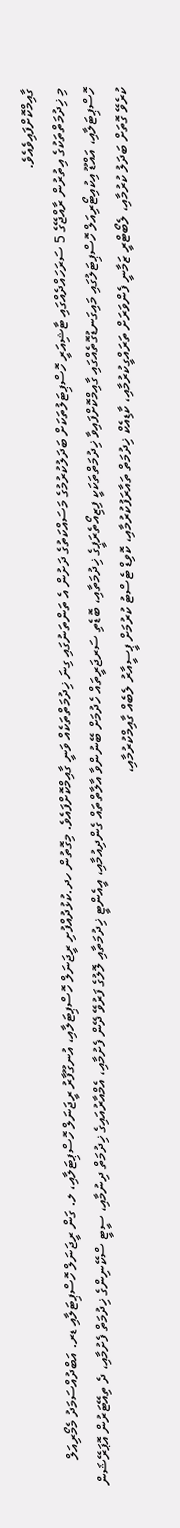ގާއިމްކޮށްފައިވެއެވެ.
މި ޚިދުމަތްތަކުގެ އިތުރުން ރާއްޖޭގެ 5 ސަރަހައްދެއްގައި ޓާޝިއަރީ ހޮސްޕިޓަލުތަކަށް ބަދަލުކުރުމުގެ މަސައްކަތުގެ ދަށުން އެ ތަންތަނުގައި ގިނަ ޚިދުމަތްތަކެއް ވަނީ ގާއިމްކޮށްފައެވެ. މިގޮތުން ހދ.ކުޅުދުއްފުށި ރީޖަނަލް ހޮސްޕިޓަލާއި، އުނގޫފާރު ރީޖަނަލް ހޮސްޕިޓަލާއި، ލ. ގަން ރީޖަނަލް ހޮސްޕިޓަލާއި ޑރ. އަބްދުއްސަމަދު މެމޯރިއަލް ހޮސްޕިޓަލާއި، އައްޑޫ އިކުއިޓޯރިއަލް ހޮސްޕިޓަލުގައި މައިގަނޑުގޮތެއްގައި ގާއިމްކޮށްފައިވާ ޚިދުމަތްތަކަކީ ފިޒިއޯތެރަޕީގެ ޚިދުމަތާއި، ބޮޑެތި ސަރޖަރީތައް ހެދުމަށް ބޭނުންވާ އާލާތްތައް ގެންދިއުމާއި، އީއެންޓީ ޚިދުމަތާއި ލޮލުގެ ފަރުވޭ ދޭން ފެށުމާއި، އެމްއާރުއައިގެ ޚިދުމަތް ދިނުމާއި، ސީޓީ ސްކޭނިންގެ ޚިދުމަތް ފެށުމާއި، ދެ ތިއޭޓަރުން އޮޕަރޭޝަން ކުރެވޭ ގޮތަށް ބަދަލު ކުރުމާއި، ލެބޯޓްރީ ޒަމާނީ ފެންވަރަށް ތަރައްގީކުރުމާއި، ކާޑިއެކް ޚިދުމަތް ތައާރަފުކުރުމާއި، ކޮވިޑް ޓެސްޓު ކުރުމަށް ޕީސީއާރު ލެބެއް ގާއިމްކުރުމާއި،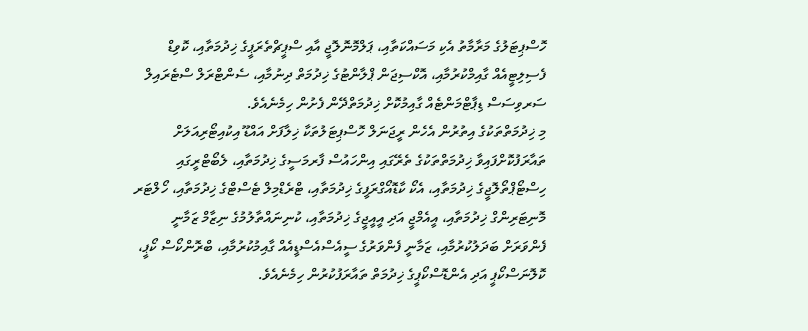ހޮސްޕިޓަލުގެ މަރާމާތު އެކި މަސައްކަތާއި، ޕަލްމޮނޮލޮޖީ އާއި ސްޕީޗްތެރަޕީގެ ޚިދުމަތާއި، ކޮވިޑް ފެސިލިޓީއެއް ގާއިމްކުރުމާއި، އޮކްސިޖަން ޕްލާންޓުގެ ޚިދުމަތް ދިނުމާއި، ސެންޓްރަލް ސްޓެރައިލް ސަރވިސަސް ޑިޕާޓްމަންޓެއް ގާއިމުކޮށް ޚިދުމަތްދޭން ފެށުން ހިމެނެއެވެ.
މި ޚިދުމަތްތަކުގެ އިތުރުން އެހެން ރީޖަނަލް ހޮސްޕިޓަލުތަކާ ޚިލާފަށް އައްޑޫ އިކުއިޓޯރިއަލަށް ތައާރަފުކޮށްފައިވާ ޚިދުމަތްތަކުގެ ތެރޭގައި އިންހައުސް ފާރމަސީގެ ޚިދުމަތާއި، ލެބޯޓްރީގައި ހިސްޓޯޕްތޯލޮޖީގެ ޚިދުމަތާއި، އެކޯ ކާޑޮއޯގްރަފީގެ ޚިދުމަތާއި، ޓްރެޑްމިލް ޓެސްޓްގެ ޚިދުމަތާއި، ހޯލްޓަރ މޮނިޓަރިންގް ޚިދުމަތާއި، އީއެމްޖީ އަދި އީއީޖީގެ ޚިދުމަތާއި، ކުނިނައްތާލުމުގެ ނިޒާމް ޒަމާނީ ފެންވަރަށް ބަދަލުކުރުމާއި، ޒަމާނީ ފެންވަރުގެ ސީއެސްއެސްޑީއެއް ގާއިމުކުރުމާއި، ބްރޮންކޯސް ކޯޕީ، ކޮލޮނަސްކޯޕީ އަދި އެންޑޮސްކޯޕީގެ ޚިދުމަތް ތައާރަފުކުރުން ހިމެނެއެވެ.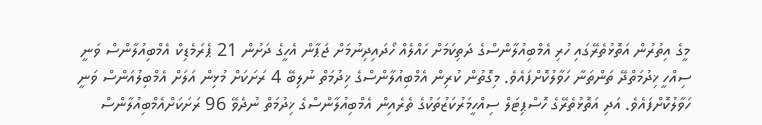މީގެ އިތުރުން އަތޮޅުތެރޭގައި ހުރި އެމްބިއުލާންސްގެ ދަތިކަމަށް ހައްލެއް ހޯދައިދިނުމަށް ޖަޕާން އެހީގެ ދަށުން 21 ޕެރަމެޑިކް އެމްބިއުލާންސް ވަނީ ސިއްހީ ޚިދުމަތްދޭ ތަންތަނާ ހަވާލުކޮށްފައެވެ. މިގޮތުން ކުރިން އެމްބިއުލާންސްގެ ޚިދުމަތް ނުލިބޭ 4 ރަށަކަށް މުޅިން އަލަށް އެމްބިލުއަންސް ވަނީ ހަވާލުކޮށްފައެވެ. އަދި އަތޮޅުތެރޭގެ ހޮސްޕިޓަލް ސިއްހީމަރުކަޒުތަކުގެ ތެރެއިން އެމްބިއުލާންސްގެ ޚިދުމަތް ނުދެވޭ 96 ރަށަކަށްއެމްބިއުލާންސް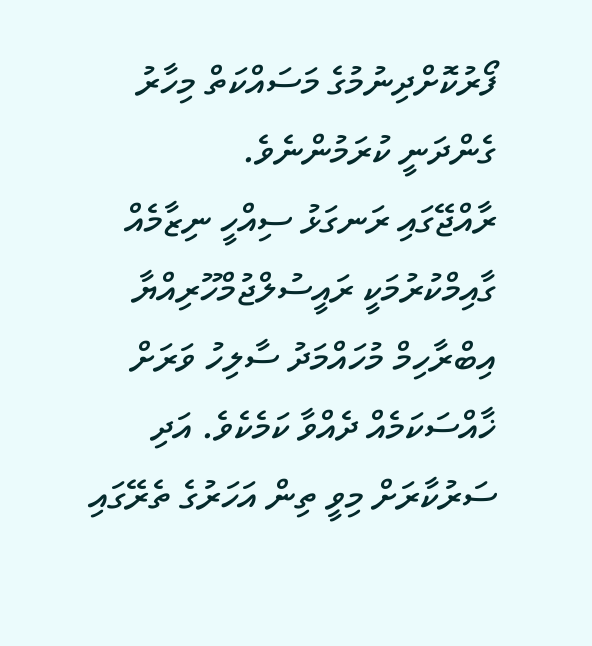ފޯރުކޮށްދިނުމުގެ މަސައްކަތް މިހާރު ގެންދަނީ ކުރަމުންނެވެ.
ރާއްޖޭގައި ރަނގަޅު ސިއްހީ ނިޒާމެއް ގާއިމްކުރުމަކީ ރައީސުލްޖުމްހޫރިއްޔާ އިބްރާހިމް މުހައްމަދު ސާލިހު ވަރަށް ޚާއްސަކަމެއް ދެއްވާ ކަމެކެވެ. އަދި ސަރުކާރަށް މިވީ ތިން އަހަރުގެ ތެރޭގައި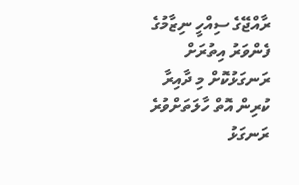ރާއްޖޭގެ ސިއްހީ ނިޒާމުގެ ފެންވަރު އިތުރަށް ރަނގަޅުކޮށް މި ދާއިރާ ކުރިން އޮތް ހާލަތަށްވުރެ ރަނގަޅު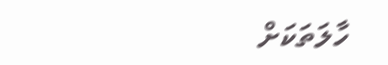ހާލަތަކަށް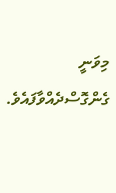މިވަނީ ގެންގޮސްދެއްވާފައެވެ.